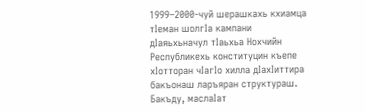1999–2000-чуй шерашкахь кхиамца тIеман шолгIа кампани дIаяьхьначул тIаьхьа Нохчийн Республикехь конституцин къепе хIотторан чIагIо хилла дIахIиттира бакъонаш ларъяран структураш. Бакъду, маслаIат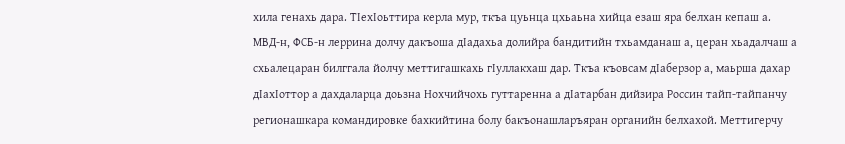хила генахь дара. ТIехIоьттира керла мур, ткъа цуьнца цхьаьна хийца езаш яра белхан кепаш а.
МВД-н, ФСБ-н леррина долчу дакъоша дIадахьа долийра бандитийн тхьамданаш а, церан хьадалчаш а схьалецаран билггала йолчу меттигашкахь гIуллакхаш дар. Ткъа къовсам дIаберзор а, маьрша дахар дIахIоттор а дахдаларца доьзна Нохчийчохь гуттаренна а дIатарбан дийзира Россин тайп-тайпанчу регионашкара командировке бахкийтина болу бакъонашларъяран органийн белхахой. Меттигерчу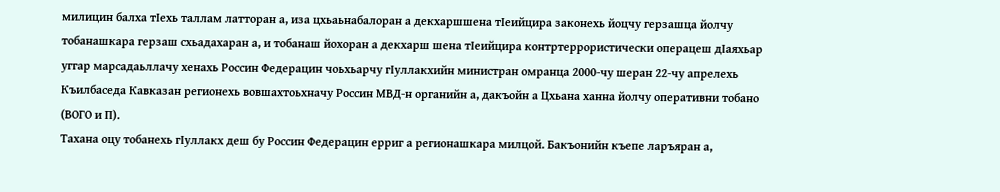милицин балха тIехь таллам латторан а, иза цхьаьнабалоран а декхаршшена тIеийцира законехь йоцчу герзашца йолчу тобанашкара герзаш схьадахаран а, и тобанаш йохоран а декхарш шена тIеийцира контртеррористически операцеш дIаяхьар уггар марсадаьллачу хенахь Россин Федерацин чоьхьарчу гIуллакхийн министран омранца 2000-чу шеран 22-чу апрелехь Къилбаседа Кавказан регионехь вовшахтоьхначу Россин МВД-н органийн а, дакъойн а Цхьана ханна йолчу оперативни тобано (ВОГО и П).
Тахана оцу тобанехь гIуллакх деш бу Россин Федерацин ерриг а регионашкара милцой. Бакъонийн къепе ларъяран а,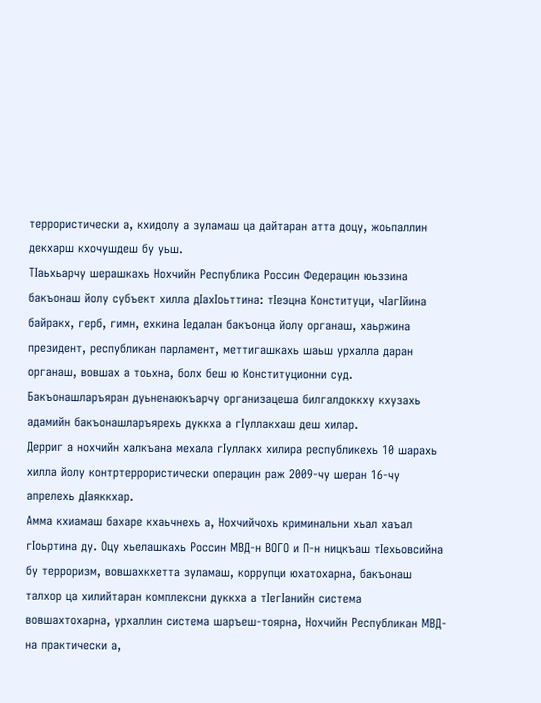террористически а, кхидолу а зуламаш ца дайтаран атта доцу, жоьпаллин декхарш кхочушдеш бу уьш.
ТIаьхьарчу шерашкахь Нохчийн Республика Россин Федерацин юьззина бакъонаш йолу субъект хилла дIахIоьттина: тIеэцна Конституци, чIагIйина байракх, герб, гимн, ехкина Iедалан бакъонца йолу органаш, хаьржина президент, республикан парламент, меттигашкахь шаьш урхалла даран органаш, вовшах а тоьхна, болх беш ю Конституционни суд. Бакъонашларъяран дуьненаюкъарчу организацеша билгалдоккху кхузахь адамийн бакъонашларъярехь дуккха а гIуллакхаш деш хилар.
Дерриг а нохчийн халкъана мехала гIуллакх хилира республикехь 10 шарахь хилла йолу контртеррористически операцин раж 2009-чу шеран 16-чу апрелехь дIаяккхар.
Амма кхиамаш бахаре кхаьчнехь а, Нохчийчохь криминальни хьал хаъал гIоьртина ду. Оцу хьелашкахь Россин МВД-н ВОГО и П-н ницкъаш тIехьовсийна бу терроризм, вовшахкхетта зуламаш, коррупци юхатохарна, бакъонаш талхор ца хилийтаран комплексни дуккха а тIегIанийн система вовшахтохарна, урхаллин система шаръеш-тоярна, Нохчийн Республикан МВД-на практически а,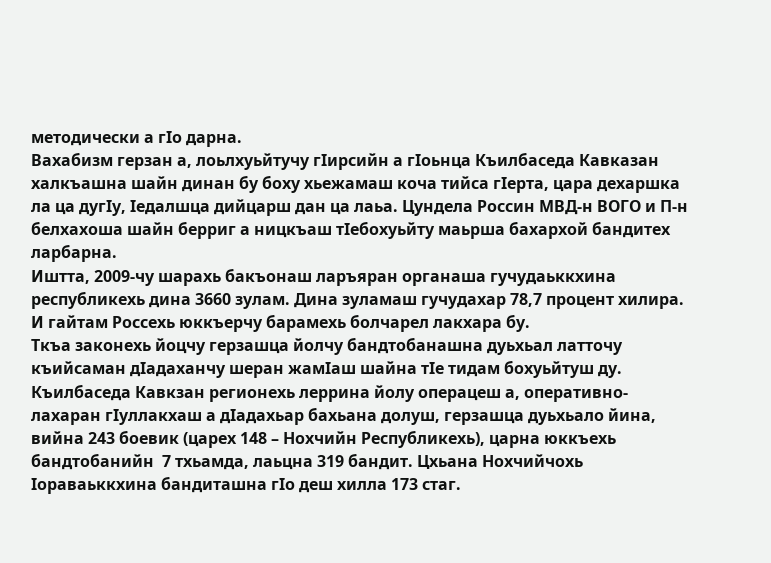методически а гIо дарна.
Вахабизм герзан а, лоьлхуьйтучу гIирсийн а гIоьнца Къилбаседа Кавказан халкъашна шайн динан бу боху хьежамаш коча тийса гIерта, цара дехаршка ла ца дугIу, Iедалшца дийцарш дан ца лаьа. Цундела Россин МВД-н ВОГО и П-н белхахоша шайн берриг а ницкъаш тIебохуьйту маьрша бахархой бандитех ларбарна.
Иштта, 2009-чу шарахь бакъонаш ларъяран органаша гучудаьккхина республикехь дина 3660 зулам. Дина зуламаш гучудахар 78,7 процент хилира. И гайтам Россехь юккъерчу барамехь болчарел лакхара бу.
Ткъа законехь йоцчу герзашца йолчу бандтобанашна дуьхьал латточу къийсаман дIадаханчу шеран жамIаш шайна тIе тидам бохуьйтуш ду. Къилбаседа Кавкзан регионехь леррина йолу операцеш а, оперативно-лахаран гIуллакхаш а дIадахьар бахьана долуш, герзашца дуьхьало йина, вийна 243 боевик (царех 148 – Нохчийн Республикехь), царна юккъехь бандтобанийн  7 тхьамда, лаьцна 319 бандит. Цхьана Нохчийчохь Iораваьккхина бандиташна гIо деш хилла 173 стаг.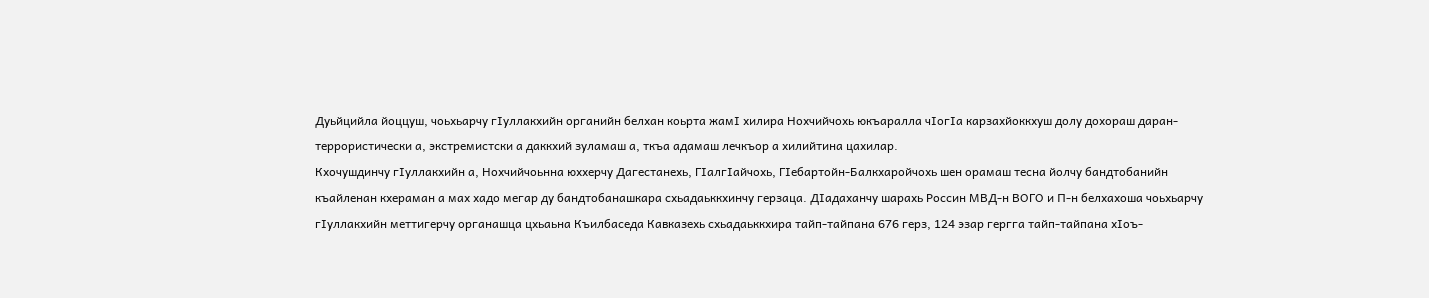Дуьйцийла йоццуш, чоьхьарчу гIуллакхийн органийн белхан коьрта жамI хилира Нохчийчохь юкъаралла чIогIа карзахйоккхуш долу дохораш даран-террористически а, экстремистски а даккхий зуламаш а, ткъа адамаш лечкъор а хилийтина цахилар.
Кхочушдинчу гIуллакхийн а, Нохчийчоьнна юххерчу Дагестанехь, ГIалгIайчохь, ГIебартойн-Балкхаройчохь шен орамаш тесна йолчу бандтобанийн къайленан кхераман а мах хадо мегар ду бандтобанашкара схьадаьккхинчу герзаца. ДIадаханчу шарахь Россин МВД-н ВОГО и П-н белхахоша чоьхьарчу гIуллакхийн меттигерчу органашца цхьаьна Къилбаседа Кавказехь схьадаьккхира тайп-тайпана 676 герз, 124 эзар гергга тайп-тайпана хIоъ-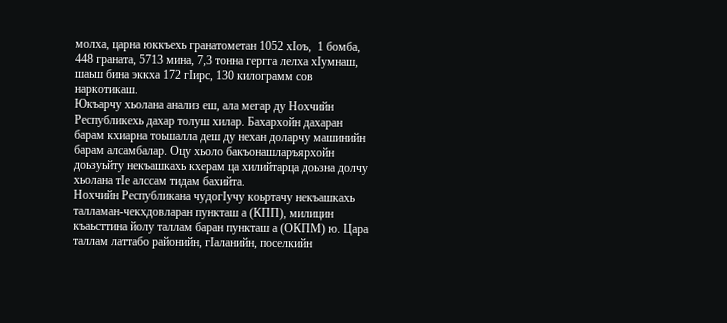молха, царна юккъехь гранатометан 1052 хIоъ,  1 бомба, 448 граната, 5713 мина, 7,3 тонна гергга лелха хIумнаш, шаьш бина эккха 172 гIирс, 130 килограмм сов наркотикаш.
Юкъарчу хьолана анализ еш, ала мегар ду Нохчийн Республикехь дахар толуш хилар. Бахархойн дахаран барам кхиарна тоьшалла деш ду нехан доларчу машинийн барам алсамбалар. Оцу хьоло бакъонашларъярхойн доьзуьйту некъашкахь кхерам ца хилийтарца доьзна долчу хьолана тIе алссам тидам бахийта.
Нохчийн Республикана чудогIучу коьртачу некъашкахь талламан-чекхдовларан пункташ а (КПП), милицин къаьсттина йолу таллам баран пункташ а (ОКПМ) ю. Цара таллам латтабо районийн, гIаланийн, поселкийн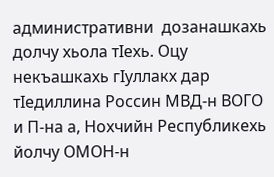административни  дозанашкахь долчу хьола тIехь. Оцу некъашкахь гIуллакх дар тIедиллина Россин МВД-н ВОГО и П-на а, Нохчийн Республикехь йолчу ОМОН-н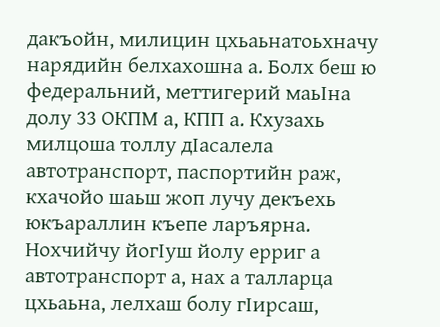дакъойн, милицин цхьаьнатоьхначу нарядийн белхахошна а. Болх беш ю федеральний, меттигерий маьIна долу 33 ОКПМ а, КПП а. Кхузахь милцоша толлу дIасалела автотранспорт, паспортийн раж, кхачойо шаьш жоп лучу декъехь юкъараллин къепе ларъярна. Нохчийчу йогIуш йолу ерриг а автотранспорт а, нах а талларца цхьаьна, лелхаш болу гIирсаш,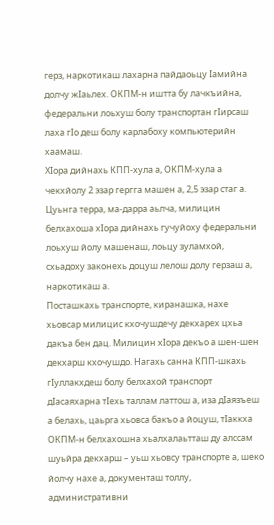герз, наркотикаш лахарна пайдаоьцу Iамийна долчу жIаьлех. ОКПМ-н иштта бу лачкъийна, федеральни лоьхуш болу транспортан гIирсаш лаха гIо деш болу карлабоху компьютерийн хаамаш.
ХIора дийнахь КПП-хула а, ОКПМ-хула а чекхйолу 2 эзар гергга машен а, 2,5 эзар стаг а. Цуьнга терра, ма-дарра аьлча, милицин белхахоша хIора дийнахь гучуйоху федеральни лоьхуш йолу машенаш, лоьцу зуламхой, схьадоху законехь доцуш лелош долу герзаш а, наркотикаш а.
Посташкахь транспорте, киранашка, нахе хьовсар милицис кхочушдечу декхарех цхьа дакъа бен дац. Милицин хIора декъо а шен-шен декхарш кхочушдо. Нагахь санна КПП-шкахь гIуллакхдеш болу белхахой транспорт дIасаяхарна тIехь таллам латтош а, иза дIаязъеш а белахь, цаьрга хьовса бакъо а йоцуш, тIаккха ОКПМ-н белхахошна хьалхалаьтташ ду алссам шуьйра декхарш – уьш хьовсу транспорте а, шеко йолчу нахе а, документаш толлу, административни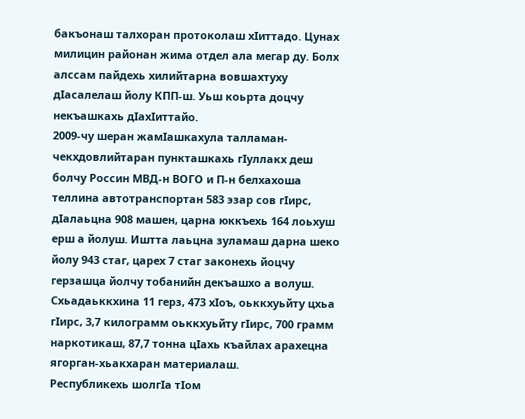бакъонаш талхоран протоколаш хIиттадо. Цунах милицин районан жима отдел ала мегар ду. Болх алссам пайдехь хилийтарна вовшахтуху дIасалелаш йолу КПП-ш. Уьш коьрта доцчу некъашкахь дIахIиттайо.
2009-чу шеран жамIашкахула талламан-чекхдовлийтаран пункташкахь гIуллакх деш болчу Россин МВД-н ВОГО и П-н белхахоша теллина автотранспортан 583 эзар сов гIирс, дIалаьцна 908 машен, царна юккъехь 164 лоьхуш ерш а йолуш. Иштта лаьцна зуламаш дарна шеко йолу 943 стаг, царех 7 стаг законехь йоцчу герзашца йолчу тобанийн декъашхо а волуш. Схьадаьккхина 11 герз, 473 хIоъ, оьккхуьйту цхьа гIирс, 3,7 килограмм оьккхуьйту гIирс, 700 грамм наркотикаш, 87,7 тонна цIахь къайлах арахецна ягорган-хьакхаран материалаш.
Республикехь шолгIа тIом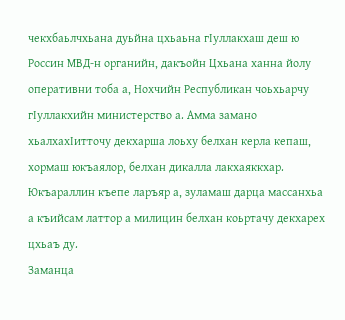чекхбаьлчхьана дуьйна цхьаьна гIуллакхаш деш ю Россин МВД-н органийн, дакъойн Цхьана ханна йолу оперативни тоба а, Нохчийн Республикан чоьхьарчу гIуллакхийн министерство а. Амма замано хьалхахIитточу декхарша лоьху белхан керла кепаш, хормаш юкъаялор, белхан дикалла лакхаяккхар. Юкъараллин къепе ларъяр а, зуламаш дарца массанхьа а къийсам латтор а милицин белхан коьртачу декхарех цхьаъ ду.
Заманца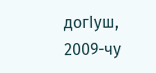догIуш, 2009-чу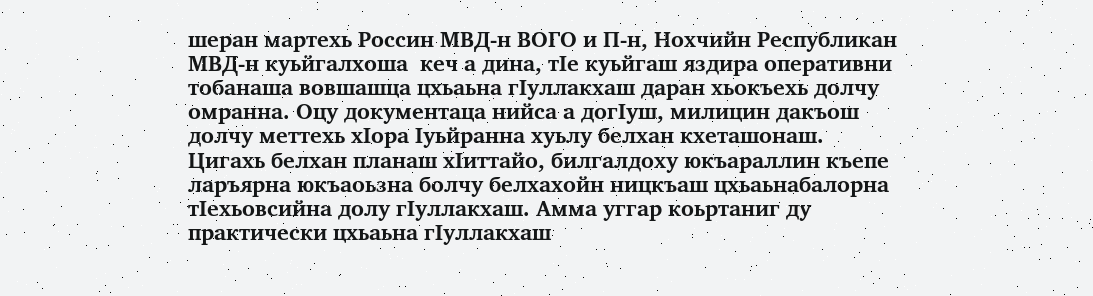шеран мартехь Россин МВД-н ВОГО и П-н, Нохчийн Республикан МВД-н куьйгалхоша  кеч а дина, тIе куьйгаш яздира оперативни тобанаша вовшашца цхьаьна гIуллакхаш даран хьокъехь долчу омранна. Оцу документаца нийса а догIуш, милицин дакъош долчу меттехь хIора Iуьйранна хуьлу белхан кхеташонаш. Цигахь белхан планаш хIиттайо, билгалдоху юкъараллин къепе ларъярна юкъаоьзна болчу белхахойн ницкъаш цхьаьнабалорна тIехьовсийна долу гIуллакхаш. Амма уггар коьртаниг ду практически цхьаьна гIуллакхаш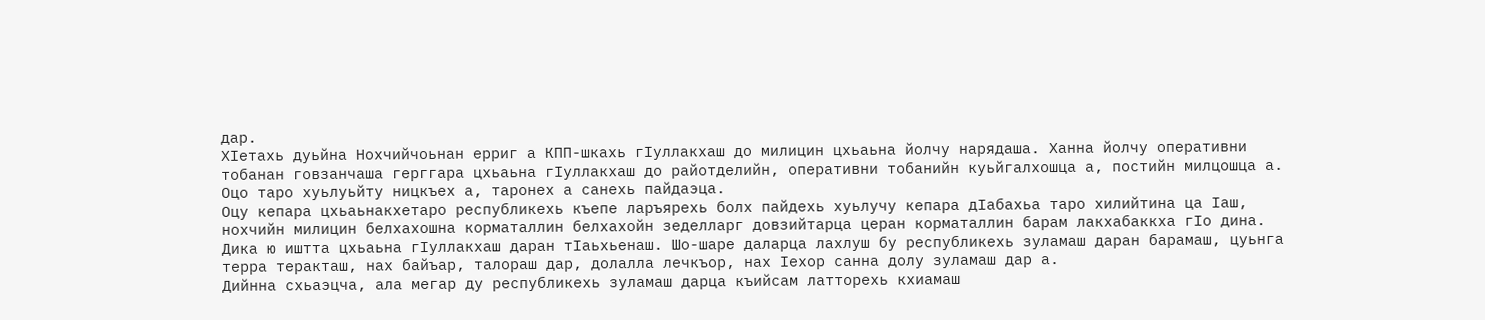дар.
ХIетахь дуьйна Нохчийчоьнан ерриг а КПП-шкахь гIуллакхаш до милицин цхьаьна йолчу нарядаша. Ханна йолчу оперативни тобанан говзанчаша герггара цхьаьна гIуллакхаш до райотделийн, оперативни тобанийн куьйгалхошца а, постийн милцошца а. Оцо таро хуьлуьйту ницкъех а, таронех а санехь пайдаэца.
Оцу кепара цхьаьнакхетаро республикехь къепе ларъярехь болх пайдехь хуьлучу кепара дIабахьа таро хилийтина ца Iаш, нохчийн милицин белхахошна корматаллин белхахойн зеделларг довзийтарца церан корматаллин барам лакхабаккха гIо дина.
Дика ю иштта цхьаьна гIуллакхаш даран тIаьхьенаш. Шо-шаре даларца лахлуш бу республикехь зуламаш даран барамаш, цуьнга терра теракташ, нах байъар, талораш дар, долалла лечкъор, нах Iехор санна долу зуламаш дар а.
Дийнна схьаэцча, ала мегар ду республикехь зуламаш дарца къийсам латторехь кхиамаш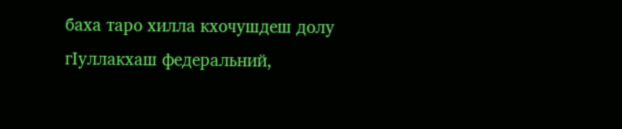баха таро хилла кхочушдеш долу гIуллакхаш федеральний,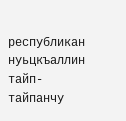республикан нуьцкъаллин тайп-тайпанчу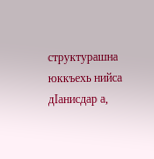структурашна юккъехь нийса дIанисдар а,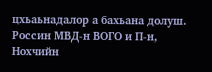цхьаьнадалор а бахьана долуш. Россин МВД-н ВОГО и П-н, Нохчийн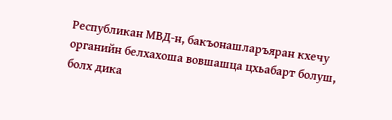Республикан МВД-н, бакъонашларъяран кхечу органийн белхахоша вовшашца цхьабарт болуш, болх дика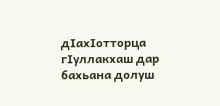дIахIотторца гIуллакхаш дар бахьана долуш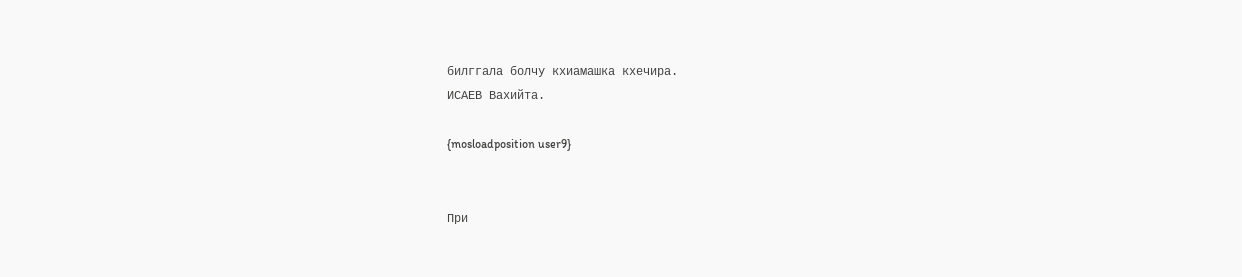билггала болчу кхиамашка кхечира.
ИСАЕВ Вахийта.

{mosloadposition user9}


При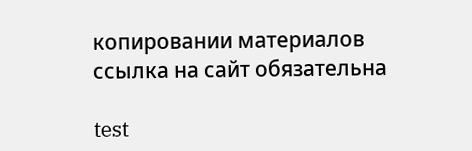копировании материалов ссылка на сайт обязательна

test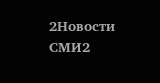2Новости СМИ2